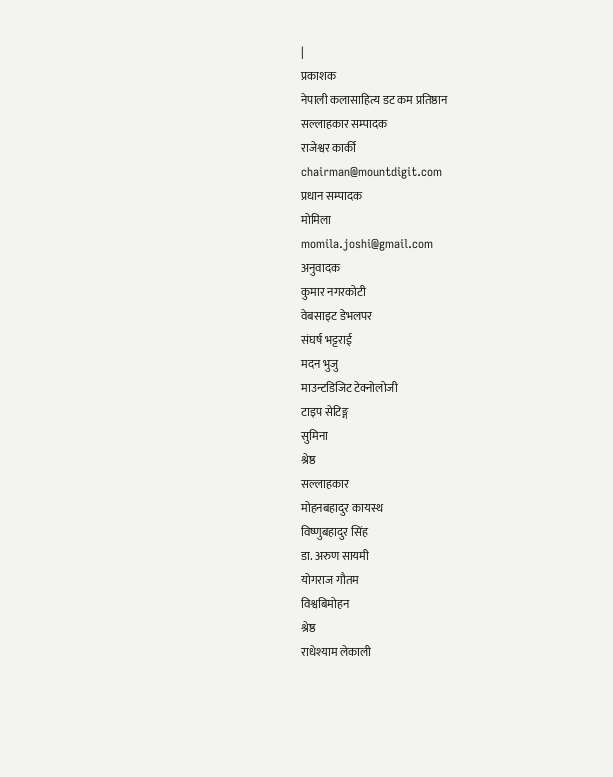|
प्रकाशक
नेपाली कलासाहित्य डट कम प्रतिष्ठान
सल्लाहकार सम्पादक
राजेश्वर कार्की
chairman@mountdigit.com
प्रधान सम्पादक
मोमिला
momila.joshi@gmail.com
अनुवादक
कुमार नगरकोटी
वेबसाइट डेभलपर
संघर्ष भट्टराई
मदन भुजु
माउन्टडिजिट टेक्नोलोजी
टाइप सेटिङ्ग
सुमिना
श्रेष्ठ
सल्लाहकार
मोहनबहादुर कायस्थ
विष्णुबहादुर सिंह
डा. अरुण सायमी
योगराज गौतम
विश्वबिमोहन
श्रेष्ठ
राधेश्याम लेकाली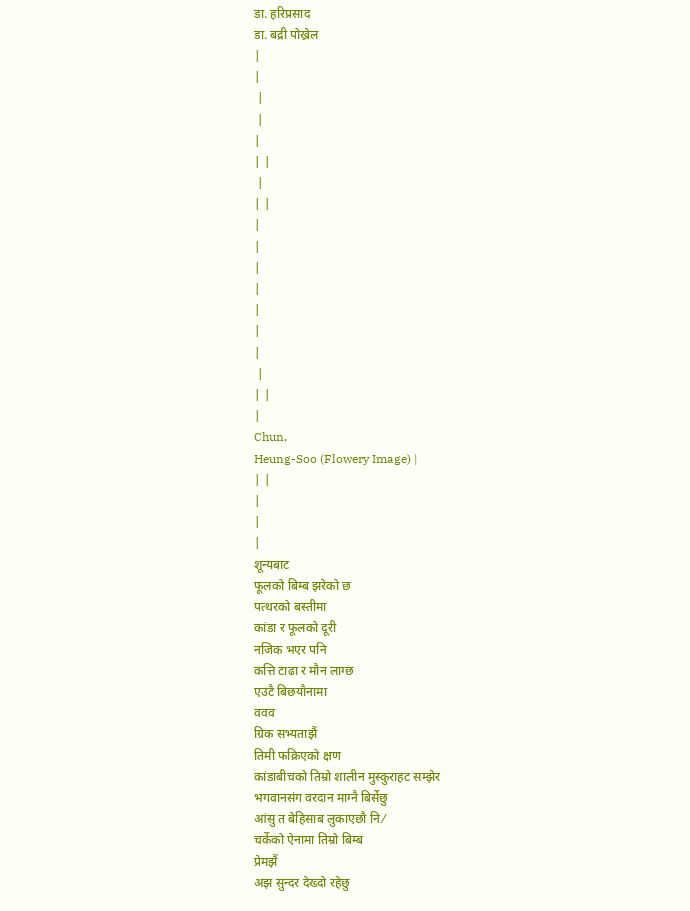डा. हरिप्रसाद
डा. बद्री पोख्रेल
|
|
 |
 |
|
| |
 |
| |
|
|
|
|
|
|
|
 |
| |
|
Chun,
Heung-Soo (Flowery Image) |
| |
|
|
|
शून्यबाट
फूलको बिम्ब झरेको छ
पत्थरको बस्तीमा
कांडा र फूलको दूरी
नजिक भएर पनि
कत्ति टाढा र मौन लाग्छ
एउटै बिछयौनामा
ववव
ग्रिक सभ्यताझैं
तिमी फक्रिएको क्षण
कांडाबीचको तिम्रो शालीन मुस्कुराहट सम्झेर
भगवानसंग वरदान माग्नै बिर्सेछु
आंसु त बेहिसाब लुकाएछौ नि ⁄
चर्केको ऐनामा तिम्रो बिम्ब
प्रेमझैं
अझ सुन्दर देख्दो रहेछु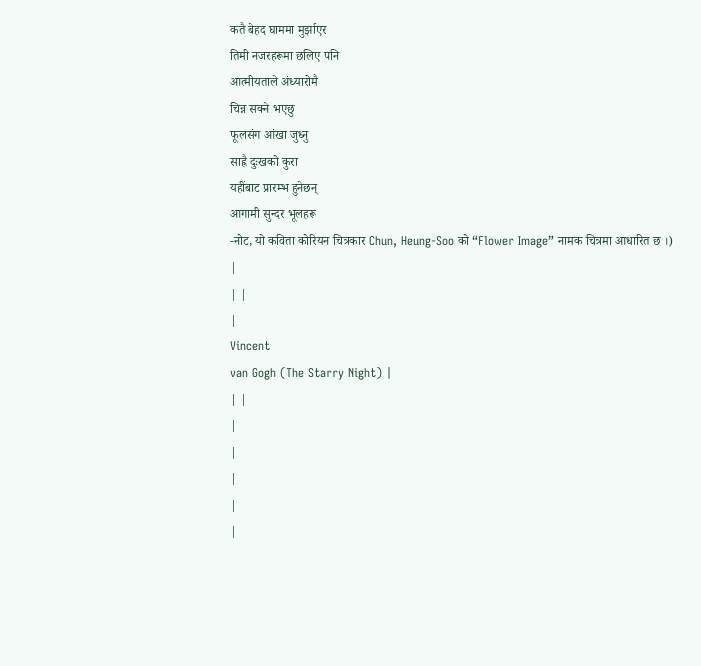कतै बेहद घाममा मुर्झाएर
तिमी नजरहरूमा छलिए पनि
आत्मीयताले अंध्यारोमै
चिन्न सक्ने भएछु
फूलसंग आंखा जुध्नु
साह्रै दुःखको कुरा
यहींबाट प्रारम्भ हुनेछन्
आगामी सुन्दर भूलहरू
-नोट, यो कविता कोरियन चित्रकार Chun, Heung-Soo को “Flower Image” नामक चित्रमा आधारित छ ।)
|
| |
|
Vincent
van Gogh (The Starry Night) |
| |
|
|
|
|
|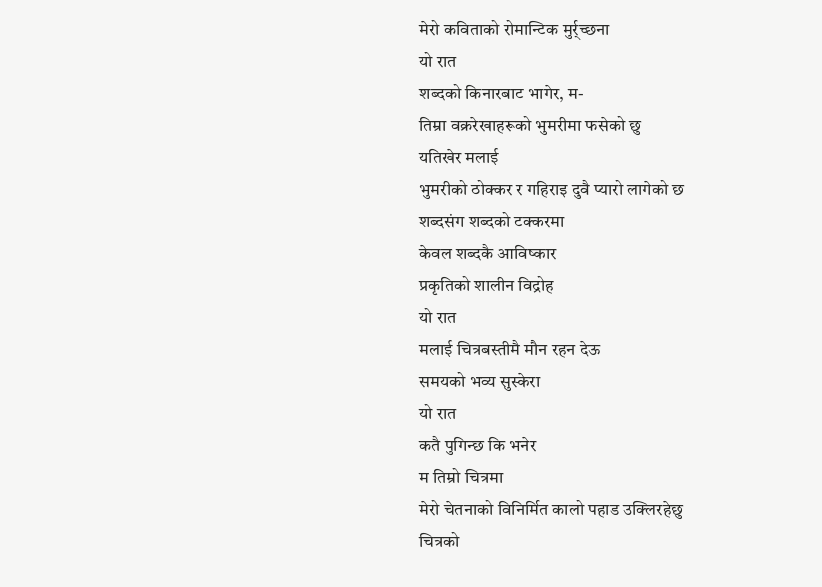मेरो कविताको रोमान्टिक मुर्र्च्छना
यो रात
शब्दको किनारबाट भागेर, म-
तिम्रा वक्ररेखाहरूको भुमरीमा फसेको छु
यतिखेर मलाई
भुमरीको ठोक्कर र गहिराइ दुवै प्यारो लागेको छ
शब्दसंग शब्दको टक्करमा
केवल शब्दकै आविष्कार
प्रकृतिको शालीन विद्रोह
यो रात
मलाई चित्रबस्तीमै मौन रहन देऊ
समयको भव्य सुस्केरा
यो रात
कतै पुगिन्छ कि भनेर
म तिम्रो चित्रमा
मेरो चेतनाको विनिर्मित कालो पहाड उक्लिरहेछु
चित्रको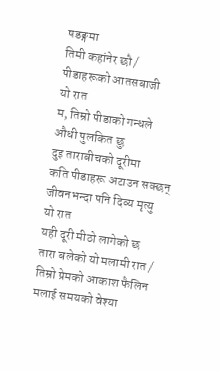षडङ्गमा
तिमी कहांनेर छौ ⁄
पीडाहरूको आतसबाजी
यो रात
म, तिम्रो पीडाको गन्धले
औधी पुलकित छु
दुइ ताराबीचको दूरीमा
कति पीडाहरू अटाउन सक्छन्
जीवनभन्दा पनि दिव्य मृत्यु
यो रात
यही दूरी मीठो लागेको छ
तारा बलेको यो मलामी रात ⁄
तिम्रो प्रेमको आकाश फैलिन
मलाई समयको वेश्या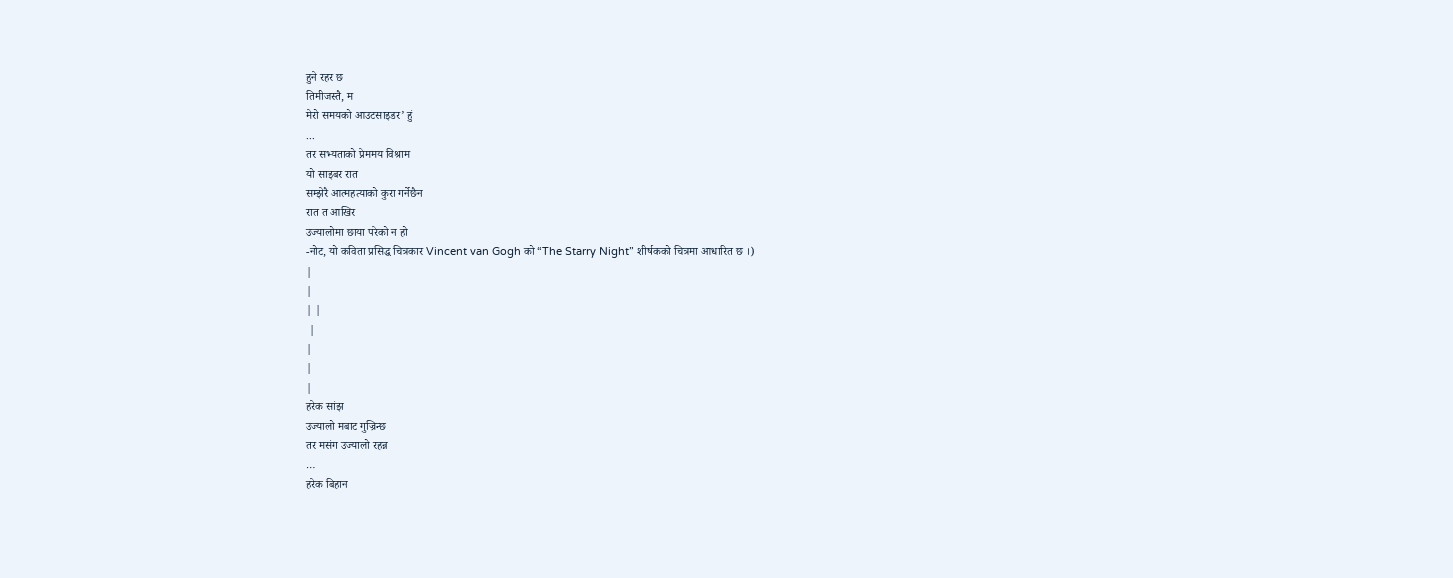हुने रहर छ
तिमीजस्तै, म
मेरो समयको आउटसाइडर’ हुं
...
तर सभ्यताको प्रेममय विश्राम
यो साइबर रात
सम्झेरै आत्महत्याको कुरा गर्नेछैन
रात त आखिर
उज्यालोमा छाया परेको न हो
-नोट, यो कविता प्रसिद्ध चित्रकार Vincent van Gogh को “The Starry Night” शीर्षकको चित्रमा आधारित छ ।)
|
|
| |
 |
|
|
|
हरेक सांझ
उज्यालो मबाट गुज्रिन्छ
तर मसंग उज्यालो रहन्न
…
हरेक बिहान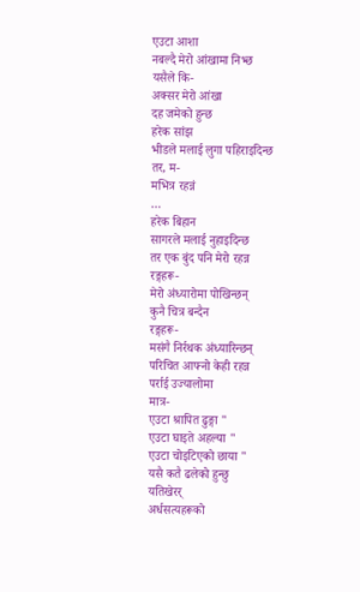एउटा आशा
नबल्दै मेरो आंखामा निभ्छ
यसैले कि-
अक्सर मेरो आंखा
दह जमेको हुन्छ
हरेक सांझ
भीडले मलाई लुगा पहिराइदिन्छ
तर, म-
मभित्र रहन्नं
…
हरेक बिहान
सागरले मलाई नुहाइदिन्छ
तर एक बुंद पनि मेरो रहन्न
रङ्गहरू-
मेरो अंध्यारोमा पोखिन्छन्
कुनै चित्र बन्दैन
रङ्गहरू-
मसंगै निर्रथक अंध्यारिन्छन्
परिचित आफ्नो केही रहन्न
पर्राई उज्यालोमा
मात्र-
एउटा श्रापित ढुङ्गा "
एउटा घाइते अहल्या "
एउटा चोइटिएको छाया "
यसै कतै ढलेको हुन्छु
यतिखेरर्
अर्धसत्यहरूको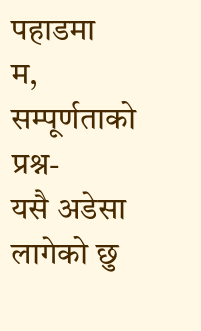पहाडमा
म, सम्पूर्णताको प्रश्न-
यसै अडेसा लागेको छु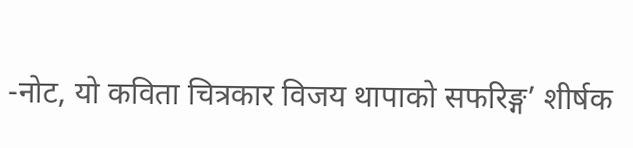-नोट, यो कविता चित्रकार विजय थापाको सफरिङ्ग’ शीर्षक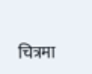चित्रमा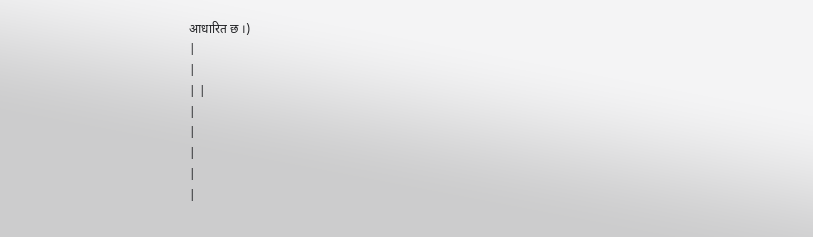आधारित छ ।)
|
|
| |
|
|
|
|
|